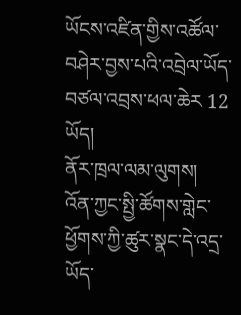ཡོངས་འཛིན་གྱིས་འཚོལ་བཤེར་བྱས་པའི་འབྲེལ་ཡོད་བཙལ་འབྲས་ཕལ་ཆེར 12 ཡོད།
ནོར་ཁྲལ་ལམ་ལུགས།
འོན་ཀྱང་སྤྱི་ཚོགས་གླེང་ཕྱོགས་ཀྱི་ཚུར་སྣང་དེ་འདྲ་ཡོད་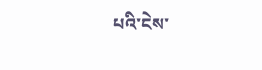པའི་ངེས་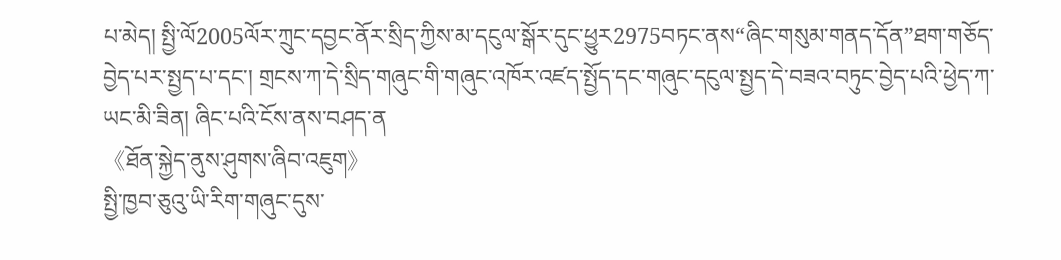པ་མེད། སྤྱི་ལོ2005ལོར་ཀྲུང་དབྱང་ནོར་སྲིད་ཀྱིས་མ་དངུལ་སྒོར་དུང་ཕྱུར2975བཏང་ནས“ཞིང་གསུམ་གནད་དོན”ཐག་གཅོད་བྱེད་པར་སྤྱད་པ་དང་། གྲངས་ཀ་དེ་སྲིད་གཞུང་གི་གཞུང་འཁོར་འཛད་སྤྱོད་དང་གཞུང་དངུལ་སྤྱད་དེ་བཟའ་བཏུང་བྱེད་པའི་ཕྱེད་ཀ་ཡང་མི་ཟིན། ཞིང་པའི་ངོས་ནས་བཤད་ན
《ཐོན་སྐྱེད་ནུས་ཤུགས་ཞིབ་འཇུག》
སྤྱི་ཁྱབ་ཅུའུ་ཡི་རིག་གཞུང་དུས་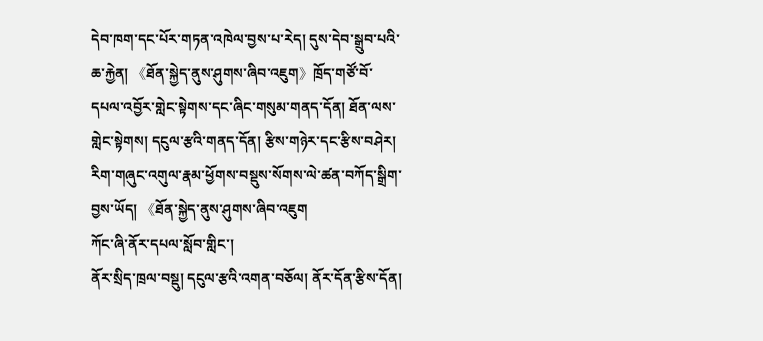དེབ་ཁག་དང་པོར་གཏན་འཁེལ་བྱས་པ་རེད། དུས་དེབ་སྒྲུབ་པའི་ཆ་རྐྱེན། 《ཐོན་སྐྱེད་ནུས་ཤུགས་ཞིབ་འཇུག》ཁྲོད་གཙོ་བོ་དཔལ་འབྱོར་གླེང་སྟེགས་དང་ཞིང་གསུམ་གནད་དོན། ཐོན་ལས་གླེང་སྟེགས། དངུལ་རྩའི་གནད་དོན། རྩིས་གཉེར་དང་རྩིས་བཤེར། རིག་གཞུང་འགུལ་རྣམ་ཕྱོགས་བསྡུས་སོགས་ལེ་ཚན་བཀོད་སྒྲིག་བྱས་ཡོད། 《ཐོན་སྐྱེད་ནུས་ཤུགས་ཞིབ་འཇུག
ཀོང་ཞི་ནོར་དཔལ་སློབ་གླིང་།
ནོར་སྲིད་ཁྲལ་བསྡུ། དངུལ་རྩའི་འགན་བཅོལ། ནོར་དོན་རྩིས་དོན།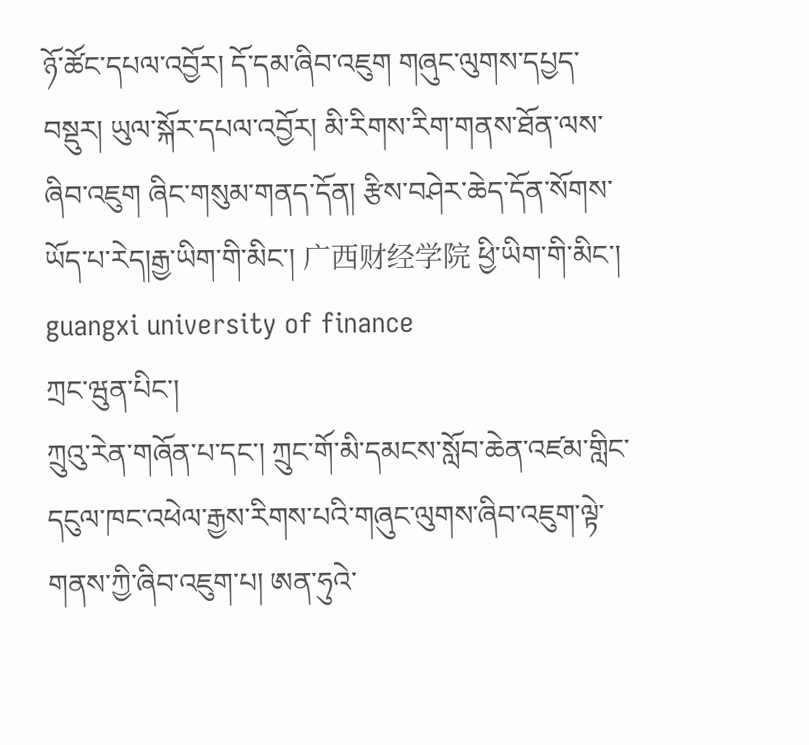ཉོ་ཚོང་དཔལ་འབྱོར། དོ་དམ་ཞིབ་འཇུག གཞུང་ལུགས་དཔྱད་བསྡུར། ཡུལ་སྐོར་དཔལ་འབྱོར། མི་རིགས་རིག་གནས་ཐོན་ལས་ཞིབ་འཇུག ཞིང་གསུམ་གནད་དོན། རྩིས་བཤེར་ཆེད་དོན་སོགས་ཡོད་པ་རེད།རྒྱ་ཡིག་གི་མིང་། 广西财经学院 ཕྱི་ཡིག་གི་མིང་། guangxi university of finance
ཀྲང་ཝུན་པིང་།
ཀྲུའུ་རེན་གཞོན་པ་དང་། ཀྲུང་གོ་མི་དམངས་སློབ་ཆེན་འཛམ་གླིང་དངུལ་ཁང་འཕེལ་རྒྱས་རིགས་པའི་གཞུང་ལུགས་ཞིབ་འཇུག་ལྟེ་གནས་ཀྱི་ཞིབ་འཇུག་པ། ཨན་ཧུའེ་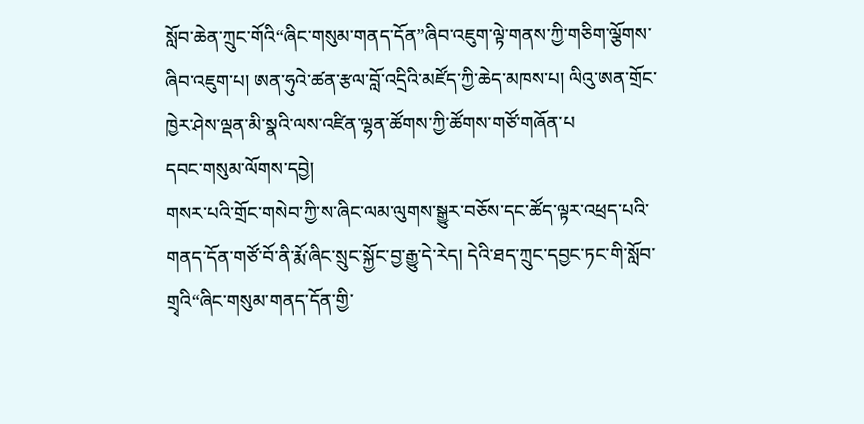སློབ་ཆེན་ཀྲུང་གོའི“ཞིང་གསུམ་གནད་དོན”ཞིབ་འཇུག་ལྟེ་གནས་ཀྱི་གཅིག་ལྕོགས་ཞིབ་འཇུག་པ། ཨན་ཧུའེ་ཚན་རྩལ་བློ་འདྲིའི་མཛོད་ཀྱི་ཆེད་མཁས་པ། ལིའུ་ཨན་གྲོང་ཁྱེར་ཤེས་ལྡན་མི་སྣའི་ལས་འཛིན་ལྷན་ཚོགས་ཀྱི་ཚོགས་གཙོ་གཞོན་པ
དབང་གསུམ་ལོགས་དབྱེ།
གསར་པའི་གྲོང་གསེབ་ཀྱི་ས་ཞིང་ལམ་ལུགས་སྒྱུར་བཅོས་དང་ཚོད་ལྟར་འཕྲད་པའི་གནད་དོན་གཙོ་བོ་ནི་རྨོ་ཞིང་སྲུང་སྐྱོང་བྱ་རྒྱུ་དེ་རེད། དེའི་ཐད་ཀྲུང་དབྱང་ཏང་གི་སློབ་གྲྭའི“ཞིང་གསུམ་གནད་དོན་གྱི་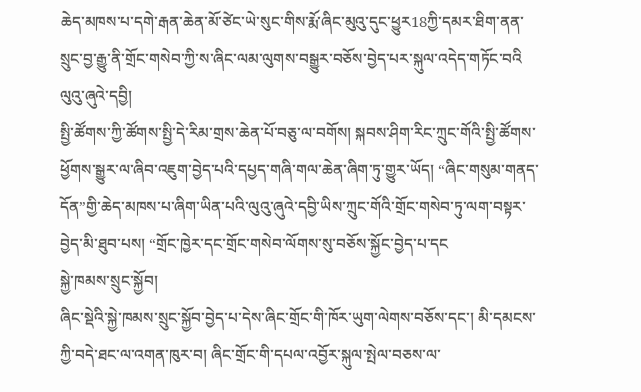ཆེད་མཁས་པ་དགེ་རྒན་ཆེན་མོ་ཙེང་ཡེ་སུང་གིས་རྨོ་ཞིང་མུའུ་དུང་ཕྱུར18ཀྱི་དམར་ཐིག་ནན་སྲུང་བྱ་རྒྱུ་ནི་གྲོང་གསེབ་ཀྱི་ས་ཞིང་ལམ་ལུགས་བསྒྱུར་བཅོས་བྱེད་པར་སྐུལ་འདེད་གཏོང་བའི
ལུའུ་ཞུའེ་དབྱི།
སྤྱི་ཚོགས་ཀྱི་ཚོགས་སྤྱི་དེ་རིམ་གྲས་ཆེན་པོ་བཅུ་ལ་བགོས། སྐབས་ཤིག་རིང་ཀྲུང་གོའི་སྤྱི་ཚོགས་ཕྱོགས་སྒྱུར་ལ་ཞིབ་འཇུག་བྱེད་པའི་དཔྱད་གཞི་གལ་ཆེན་ཞིག་ཏུ་གྱུར་ཡོད། “ཞིང་གསུམ་གནད་དོན”གྱི་ཆེད་མཁས་པ་ཞིག་ཡིན་པའི་ལུའུ་ཞུའེ་དབྱི་ཡིས་ཀྲུང་གོའི་གྲོང་གསེབ་ཏུ་ལག་བསྟར་བྱེད་མི་ཐུབ་པས། “གྲོང་ཁྱེར་དང་གྲོང་གསེབ་ལོགས་སུ་བཅོས་སྐྱོང་བྱེད་པ་དང
སྐྱེ་ཁམས་སྲུང་སྐྱོབ།
ཞིང་སྡེའི་སྐྱེ་ཁམས་སྲུང་སྐྱོབ་བྱེད་པ་དེས་ཞིང་གྲོང་གི་ཁོར་ཡུག་ལེགས་བཅོས་དང་། མི་དམངས་ཀྱི་བདེ་ཐང་ལ་འགན་ཁུར་བ། ཞིང་གྲོང་གི་དཔལ་འབྱོར་སྐུལ་སྤེལ་བཅས་ལ་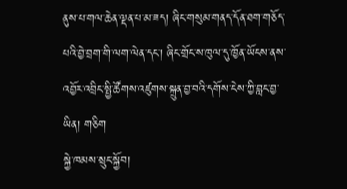ནུས་པ་གལ་ཆེན་ལྡན་པ་མ་ཟད། ཞིང་གསུམ་གནད་དོན་ཐག་གཅོད་པའི་བྱེ་བྲག་གི་ལག་ལེན་དང་། ཞིང་གྲོང་ས་ཁུལ་དུ་ཁྱོན་ཡོངས་ནས་འབྱོར་འབྲིང་སྤྱི་ཚོགས་འཛུགས་སྐྲུན་བྱ་བའི་དགོས་ངེས་ཀྱི་བླང་བྱ་ཡིན། གཅིག
སྐྱེ་ཁམས་སྲུང་སྐྱོབ།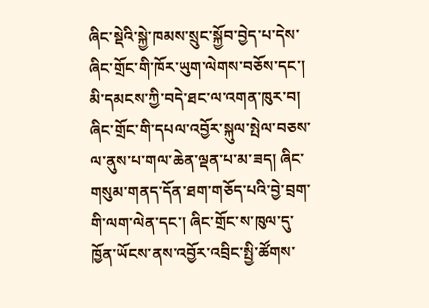ཞིང་སྡེའི་སྐྱེ་ཁམས་སྲུང་སྐྱོབ་བྱེད་པ་དེས་ཞིང་གྲོང་གི་ཁོར་ཡུག་ལེགས་བཅོས་དང་། མི་དམངས་ཀྱི་བདེ་ཐང་ལ་འགན་ཁུར་བ། ཞིང་གྲོང་གི་དཔལ་འབྱོར་སྐུལ་སྤེལ་བཅས་ལ་ནུས་པ་གལ་ཆེན་ལྡན་པ་མ་ཟད། ཞིང་གསུམ་གནད་དོན་ཐག་གཅོད་པའི་བྱེ་བྲག་གི་ལག་ལེན་དང་། ཞིང་གྲོང་ས་ཁུལ་དུ་ཁྱོན་ཡོངས་ནས་འབྱོར་འབྲིང་སྤྱི་ཚོགས་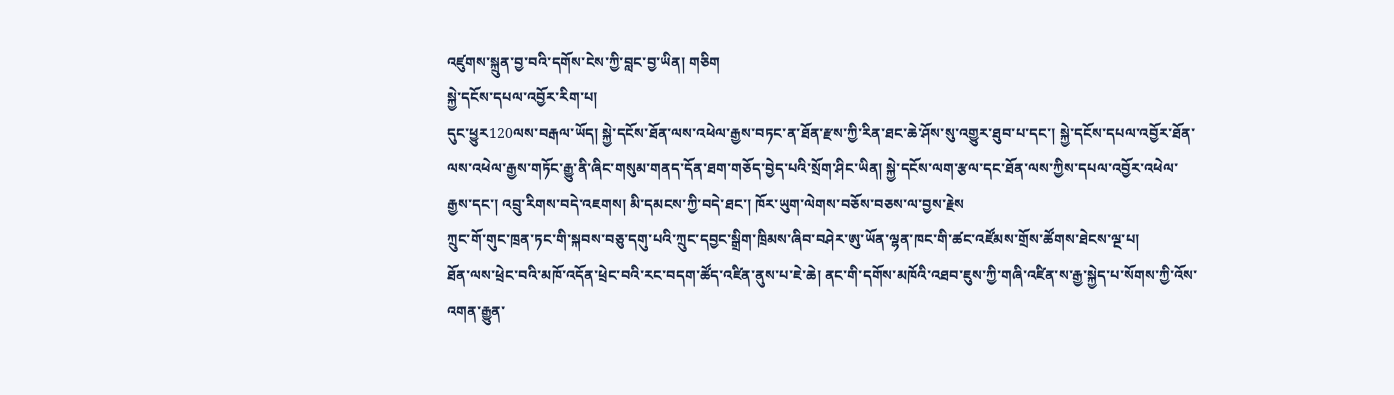འཛུགས་སྐྲུན་བྱ་བའི་དགོས་ངེས་ཀྱི་བླང་བྱ་ཡིན། གཅིག
སྐྱེ་དངོས་དཔལ་འབྱོར་རིག་པ།
དུང་ཕྱུར120ལས་བརྒལ་ཡོད། སྐྱེ་དངོས་ཐོན་ལས་འཕེལ་རྒྱས་བཏང་ན་ཐོན་རྫས་ཀྱི་རིན་ཐང་ཆེ་ཤོས་སུ་འགྱུར་ཐུབ་པ་དང་། སྐྱེ་དངོས་དཔལ་འབྱོར་ཐོན་ལས་འཕེལ་རྒྱས་གཏོང་རྒྱུ་ནི་ཞིང་གསུམ་གནད་དོན་ཐག་གཅོད་བྱེད་པའི་སྲོག་ཤིང་ཡིན། སྐྱེ་དངོས་ལག་རྩལ་དང་ཐོན་ལས་ཀྱིས་དཔལ་འབྱོར་འཕེལ་རྒྱས་དང་། འབྲུ་རིགས་བདེ་འཇགས། མི་དམངས་ཀྱི་བདེ་ཐང་། ཁོར་ཡུག་ལེགས་བཅོས་བཅས་ལ་བྱས་རྗེས
ཀྲུང་གོ་གུང་ཁྲན་ཏང་གི་སྐབས་བཅུ་དགུ་པའི་ཀྲུང་དབྱང་སྒྲིག་ཁྲིམས་ཞིབ་བཤེར་ཨུ་ཡོན་ལྷན་ཁང་གི་ཚང་འཛོམས་གྲོས་ཚོགས་ཐེངས་ལྔ་པ།
ཐོན་ལས་ཕྲེང་བའི་མཁོ་འདོན་ཕྲེང་བའི་རང་བདག་ཚོད་འཛིན་ནུས་པ་ཇེ་ཆེ། ནང་གི་དགོས་མཁོའི་འཐབ་ཇུས་ཀྱི་གཞི་འཛིན་ས་རྒྱ་སྐྱེད་པ་སོགས་ཀྱི་འོས་འགན་རྒྱུན་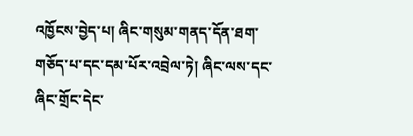འཁྱོངས་བྱེད་པ། ཞིང་གསུམ་གནད་དོན་ཐག་གཅོད་པ་དང་དམ་པོར་འབྲེལ་ཏེ། ཞིང་ལས་དང་ཞིང་གྲོང་དེང་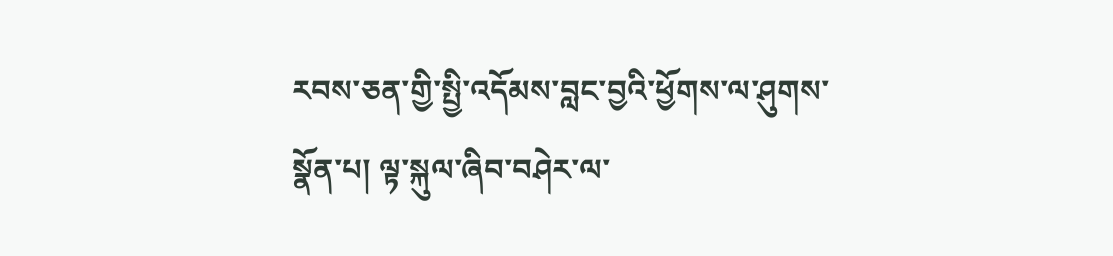རབས་ཅན་གྱི་སྤྱི་འདོམས་བླང་བྱའི་ཕྱོགས་ལ་ཤུགས་སྣོན་པ། ལྟ་སྐུལ་ཞིབ་བཤེར་ལ་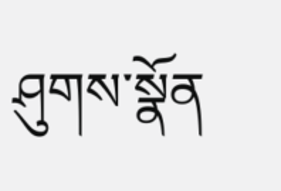ཤུགས་སྣོན